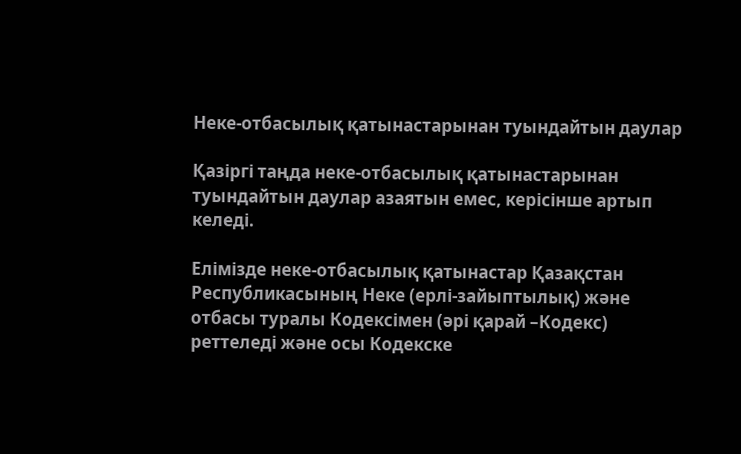Неке-отбасылық қатынастарынан туындайтын даулар

Қазіргі таңда неке-отбасылық қатынастарынан туындайтын даулар азаятын емес, керісінше артып келеді.

Елімізде неке-отбасылық қатынастар Қазақстан Республикасының Неке (ерлі-зайыптылық) және отбасы туралы Кодексімен (әрі қарай –Кодекс) реттеледі және осы Кодекске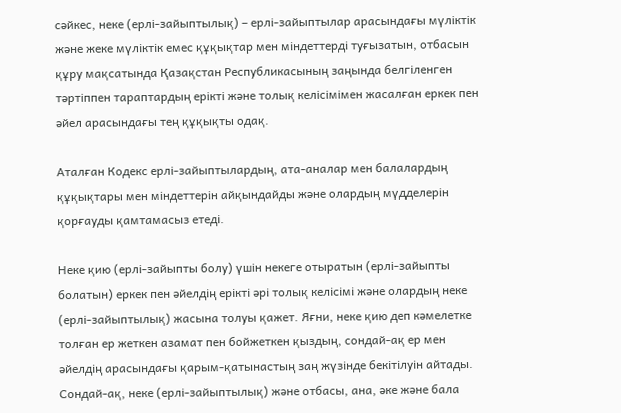сәйкес, неке (ерлі-зайыптылық) – ерлі-зайыптылар арасындағы мүліктік және жеке мүліктік емес құқықтар мен міндеттерді туғызатын, отбасын құру мақсатында Қазақстан Республикасының заңында белгіленген тәртіппен тараптардың ерікті және толық келісімімен жасалған еркек пен әйел арасындағы тең құқықты одақ.

Аталған Кодекс ерлі-зайыптылардың, ата-аналар мен балалардың құқықтары мен міндеттерін айқындайды және олардың мүдделерін қорғауды қамтамасыз етеді.

Неке қию (ерлі-зайыпты болу) үшін некеге отыратын (ерлі-зайыпты болатын) еркек пен әйелдің ерікті әрі толық келісімі және олардың неке (ерлі-зайыптылық) жасына толуы қажет. Яғни, неке қию деп кәмелетке толған ер жеткен азамат пен бойжеткен қыздың, сондай-ақ ер мен әйелдің арасындағы қарым-қатынастың заң жүзінде бекітілуін айтады. Сондай-ақ, неке (ерлі-зайыптылық) және отбасы, ана, әке және бала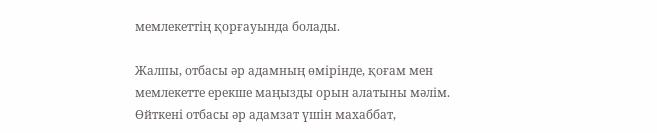мемлекеттің қорғауында болады.

Жалпы, отбасы әр адамның өмірінде, қоғам мен мемлекетте ерекше маңызды орын алатыны мәлім. Өйткені отбасы әр адамзат үшін махаббат,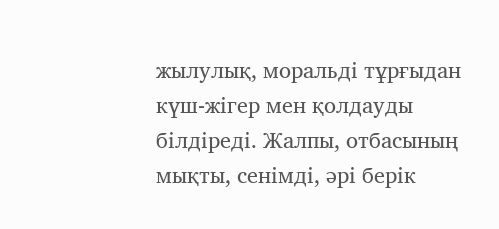жылулық, моральді тұрғыдан күш-жігер мен қолдауды білдіреді. Жалпы, отбасының мықты, сенімді, әрі берік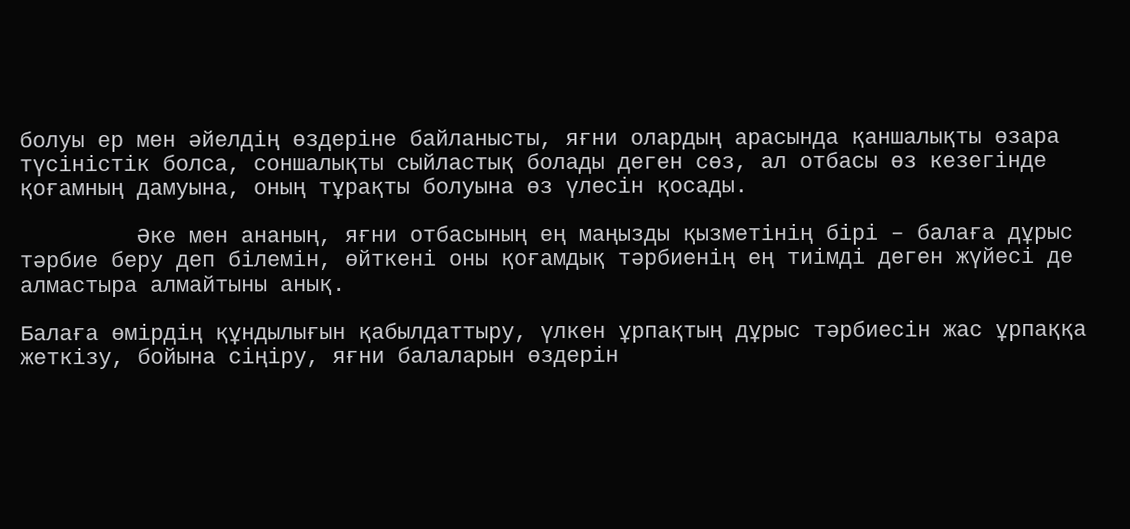болуы ер мен әйелдің өздеріне байланысты, яғни олардың арасында қаншалықты өзара түсіністік болса, соншалықты сыйластық болады деген сөз, ал отбасы өз кезегінде қоғамның дамуына, оның тұрақты болуына өз үлесін қосады.

         Әке мен ананың, яғни отбасының ең маңызды қызметінің бірі – балаға дұрыс тәрбие беру деп білемін, өйткені оны қоғамдық тәрбиенің ең тиімді деген жүйесі де алмастыра алмайтыны анық.

Балаға өмірдің құндылығын қабылдаттыру, үлкен ұрпақтың дұрыс тәрбиесін жас ұрпаққа жеткізу, бойына сіңіру, яғни балаларын өздерін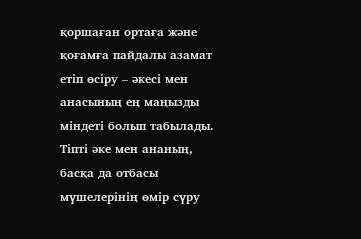қоршаған ортаға және қоғамға пайдалы азамат етіп өсіру – әкесі мен анасының ең маңызды міндеті болып табылады. Тіпті әке мен ананың, басқа да отбасы мүшелерінің өмір сүру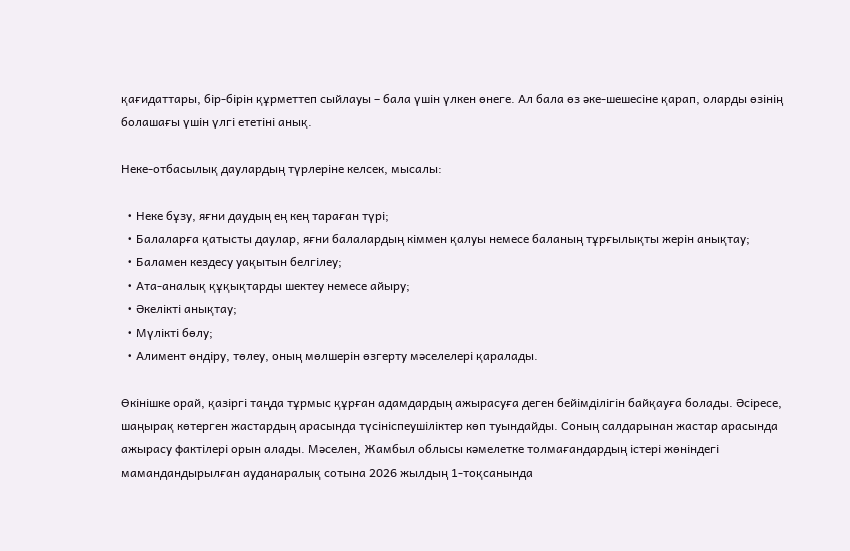қағидаттары, бір-бірін құрметтеп сыйлауы – бала үшін үлкен өнеге. Ал бала өз әке-шешесіне қарап, оларды өзінің болашағы үшін үлгі ететіні анық.

Неке-отбасылық даулардың түрлеріне келсек, мысалы:

  • Неке бұзу, яғни даудың ең кең тараған түрі;
  • Балаларға қатысты даулар, яғни балалардың кіммен қалуы немесе баланың тұрғылықты жерін анықтау;
  • Баламен кездесу уақытын белгілеу;
  • Ата-аналық құқықтарды шектеу немесе айыру;
  • Әкелікті анықтау;
  • Мүлікті бөлу;
  • Алимент өндіру, төлеу, оның мөлшерін өзгерту мәселелері қаралады.

Өкінішке орай, қазіргі таңда тұрмыс құрған адамдардың ажырасуға деген бейімділігін байқауға болады. Әсіресе, шаңырақ көтерген жастардың арасында түсініспеушіліктер көп туындайды. Соның салдарынан жастар арасында ажырасу фактілері орын алады. Мәселен, Жамбыл облысы кәмелетке толмағандардың істері жөніндегі мамандандырылған ауданаралық сотына 2026 жылдың 1-тоқсанында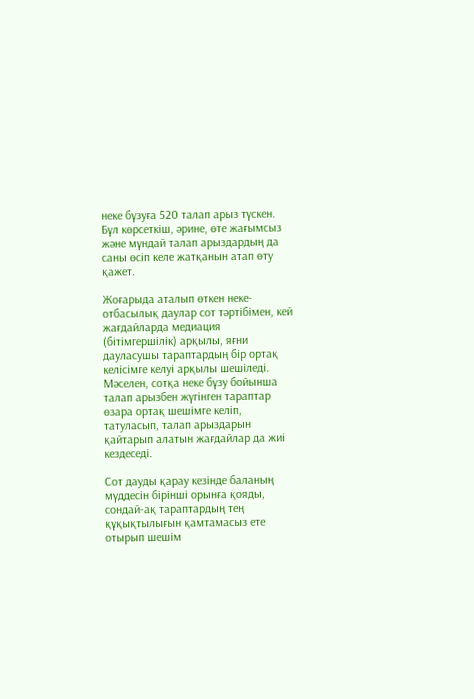неке бұзуға 520 талап арыз түскен. Бұл көрсеткіш, әрине, өте жағымсыз және мұндай талап арыздардың да саны өсіп келе жатқанын атап өту қажет.

Жоғарыда аталып өткен неке-отбасылық даулар сот тәртібімен, кей жағдайларда медиация (бітімгершілік) арқылы, яғни дауласушы тараптардың бір ортақ келісімге келуі арқылы шешіледі. Мәселен, сотқа неке бұзу бойынша талап арызбен жүгінген тараптар өзара ортақ шешімге келіп, татуласып, талап арыздарын қайтарып алатын жағдайлар да жиі кездеседі.

Сот дауды қарау кезінде баланың мүддесін бірінші орынға қояды, сондай-ақ тараптардың тең құқықтылығын қамтамасыз ете отырып шешім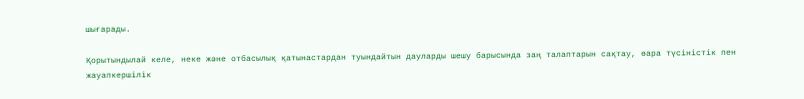шығарады.

Қорытындылай келе, неке және отбасылық қатынастардан туындайтын дауларды шешу барысында заң талаптарын сақтау, өара түсіністік пен жауапкершілік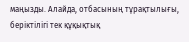маңызды. Алайда, отбасының тұрақтылығы, беріктілігі тек құқықтық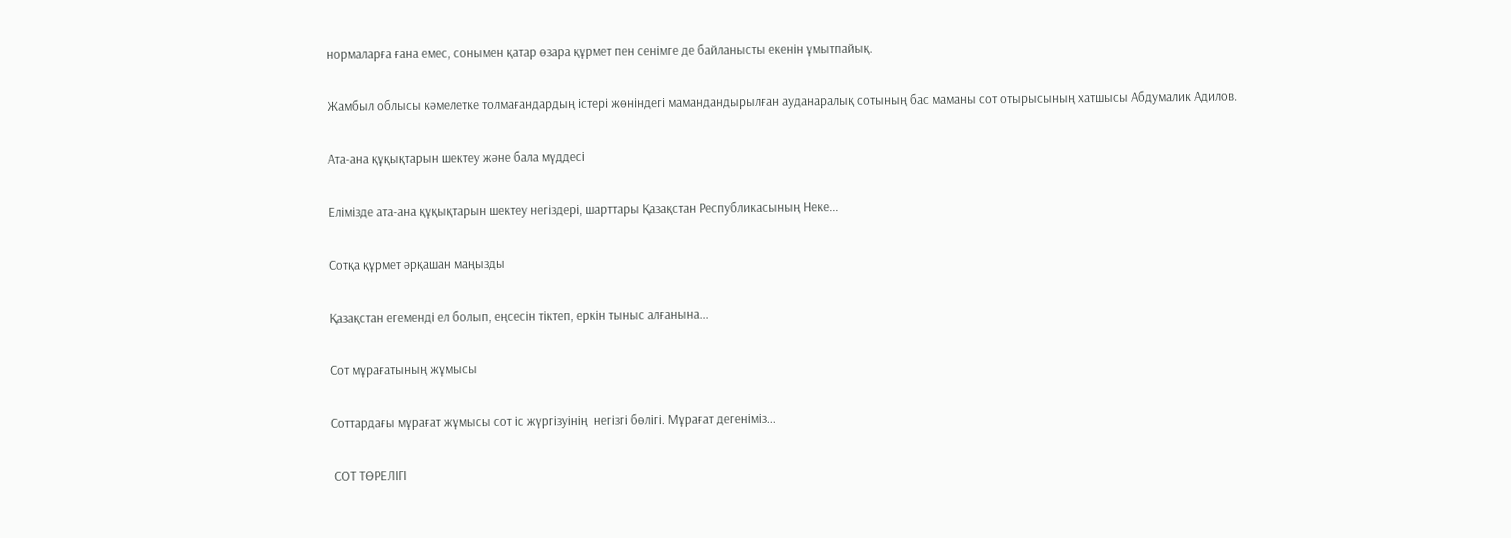нормаларға ғана емес, сонымен қатар өзара құрмет пен сенімге де байланысты екенін ұмытпайық.

Жамбыл облысы кәмелетке толмағандардың істері жөніндегі мамандандырылған ауданаралық сотының бас маманы сот отырысының хатшысы Абдумалик Адилов.

Ата-ана құқықтарын шектеу және бала мүддесі

Елімізде ата-ана құқықтарын шектеу негіздері, шарттары Қазақстан Республикасының Неке...

Сотқа құрмет әрқашан маңызды

Қазақстан егеменді ел болып, еңсесін тіктеп, еркін тыныс алғанына...

Сот мұрағатының жұмысы

Соттардағы мұрағат жұмысы сот іс жүргізуінің  негізгі бөлігі. Мұрағат дегеніміз...

 СОТ ТӨРЕЛІГІ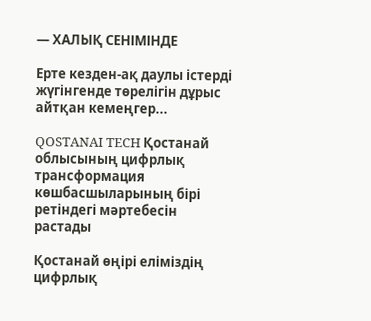— ХАЛЫҚ СЕНІМІНДЕ

Ерте кезден-ақ даулы істерді жүгінгенде төрелігін дұрыс айтқан кемеңгер...

QOSTANAI TECH Қостанай облысының цифрлық трансформация көшбасшыларының бірі ретіндегі мәртебесін растады

Қостанай өңірі еліміздің цифрлық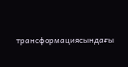трансформациясындағы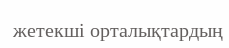жетекші орталықтардың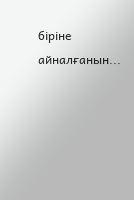біріне айналғанын...